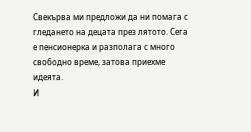Свекърва ми предложи да ни помага с гледането на децата през лятото. Сега е пенсионерка и разполага с много свободно време, затова приехме идеята.
И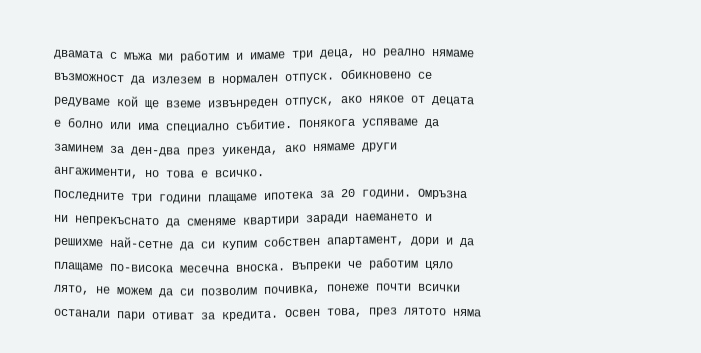двамата с мъжа ми работим и имаме три деца, но реално нямаме възможност да излезем в нормален отпуск. Обикновено се редуваме кой ще вземе извънреден отпуск, ако някое от децата е болно или има специално събитие. Понякога успяваме да заминем за ден-два през уикенда, ако нямаме други ангажименти, но това е всичко.
Последните три години плащаме ипотека за 20 години. Омръзна ни непрекъснато да сменяме квартири заради наемането и решихме най-сетне да си купим собствен апартамент, дори и да плащаме по-висока месечна вноска. Въпреки че работим цяло лято, не можем да си позволим почивка, понеже почти всички останали пари отиват за кредита. Освен това, през лятото няма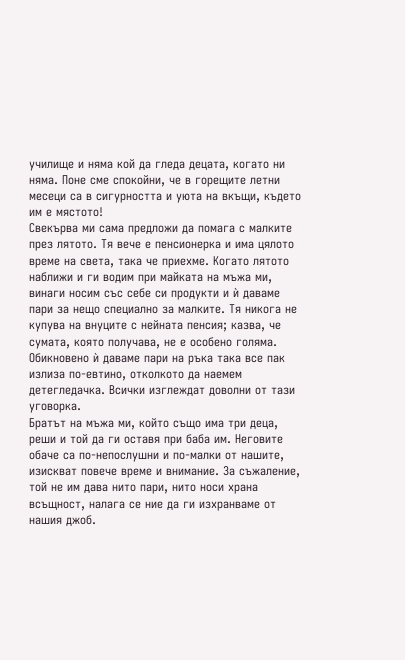училище и няма кой да гледа децата, когато ни няма. Поне сме спокойни, че в горещите летни месеци са в сигурността и уюта на вкъщи, където им е мястото!
Свекърва ми сама предложи да помага с малките през лятото. Тя вече е пенсионерка и има цялото време на света, така че приехме. Когато лятото наближи и ги водим при майката на мъжа ми, винаги носим със себе си продукти и ѝ даваме пари за нещо специално за малките. Тя никога не купува на внуците с нейната пенсия; казва, че сумата, която получава, не е особено голяма. Обикновено ѝ даваме пари на ръка така все пак излиза по-евтино, отколкото да наемем детегледачка. Всички изглеждат доволни от тази уговорка.
Братът на мъжа ми, който също има три деца, реши и той да ги оставя при баба им. Неговите обаче са по-непослушни и по-малки от нашите, изискват повече време и внимание. За съжаление, той не им дава нито пари, нито носи храна всъщност, налага се ние да ги изхранваме от нашия джоб.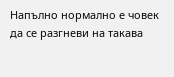Напълно нормално е човек да се разгневи на такава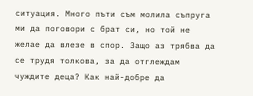ситуация. Много пъти съм молила съпруга ми да поговори с брат си, но той не желае да влезе в спор. Защо аз трябва да се трудя толкова, за да отглеждам чуждите деца? Как най-добре да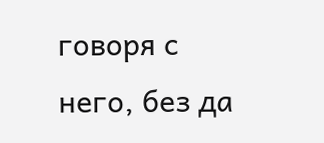говоря с него, без да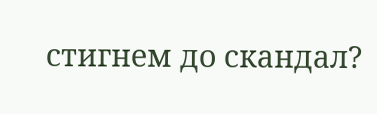стигнем до скандал?